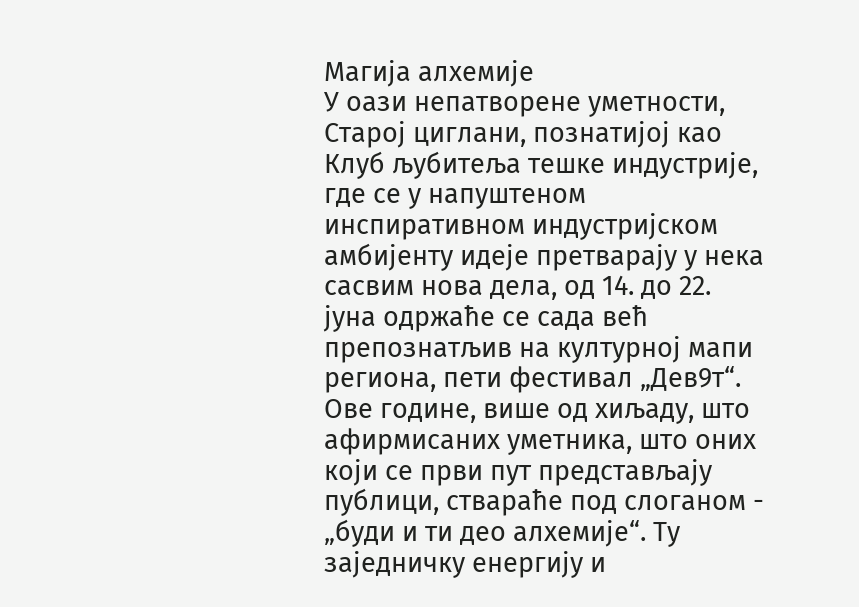Магија алхемије
У оази непатворене уметности, Старој циглани, познатијој као Клуб љубитеља тешке индустрије, где се у напуштеном инспиративном индустријском амбијенту идеје претварају у нека сасвим нова дела, од 14. до 22. јуна одржаће се сада већ препознатљив на културној мапи региона, пети фестивал „Дев9т“. Ове године, више од хиљаду, што афирмисаних уметника, што оних који се први пут представљају публици, ствараће под слоганом - „буди и ти део алхемије“. Ту заједничку енергију и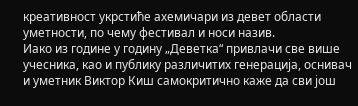креативност укрстиће ахемичари из девет области уметности, по чему фестивал и носи назив.
Иако из године у годину „Деветка“ привлачи све више учесника, као и публику различитих генерација, оснивач и уметник Виктор Киш самокритично каже да сви још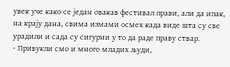увек уче како се један овакав фестивал прави, али да ипак, на крају дана, свима измами осмех када виде шта су све урадили и сада су сигурни у то да раде праву ствар.
- Привукли смо и много младих људи,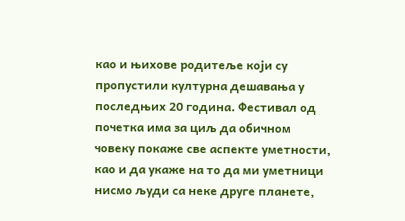као и њихове родитеље који су пропустили културна дешавања у последњих 20 година. Фестивал од почетка има за циљ да обичном човеку покаже све аспекте уметности, као и да укаже на то да ми уметници нисмо људи са неке друге планете,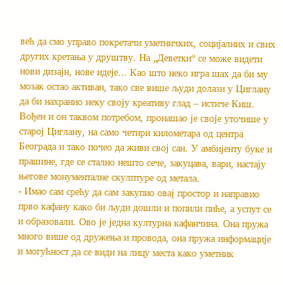већ да смо управо покретачи уметничких, социјалних и свих других кретања у друштву. На „Деветки“ се може видети нови дизајн, нове идеје... Као што неко игра шах да би му мозак остао активан, тако све више људи долази у Циглану да би нахранио неку своју креативу глад – истиче Киш.
Вођен и он таквом потребом, пронашао је своје уточише у старој Циглану, на само четири километара од центра Београда и тако почео да живи свој сан. У амбијенту буке и прашине, где се стално нешто сече, закуцава, вари, настају његове монументалне скулптуре од метала.
- Имао сам срећу да сам закупио овај простор и направио прво кафану како би људи дошли и попили пиће, а успут се и образовали. Ово је једна културна кафанчина. Она пружа много више од дружења и провода, она пружа информације и могућност да се види на лицу места како уметник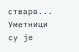ствара... Уметници су је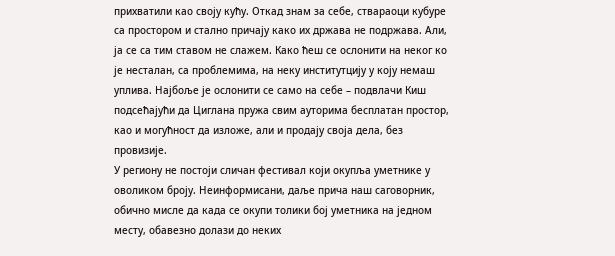прихватили као своју кућу. Откад знам за себе, ствараоци кубуре са простором и стално причају како их држава не подржава. Али, ја се са тим ставом не слажем. Како ћеш се ослонити на неког ко је несталан, са проблемима, на неку институтцију у коју немаш уплива. Најбоље је ослонити се само на себе – подвлачи Киш подсећајући да Циглана пружа свим ауторима бесплатан простор, као и могућност да изложе, али и продају своја дела, без провизије.
У региону не постоји сличан фестивал који окупља уметнике у оволиком броју. Неинформисани, даље прича наш саговорник, обично мисле да када се окупи толики бој уметника на једном месту, обавезно долази до неких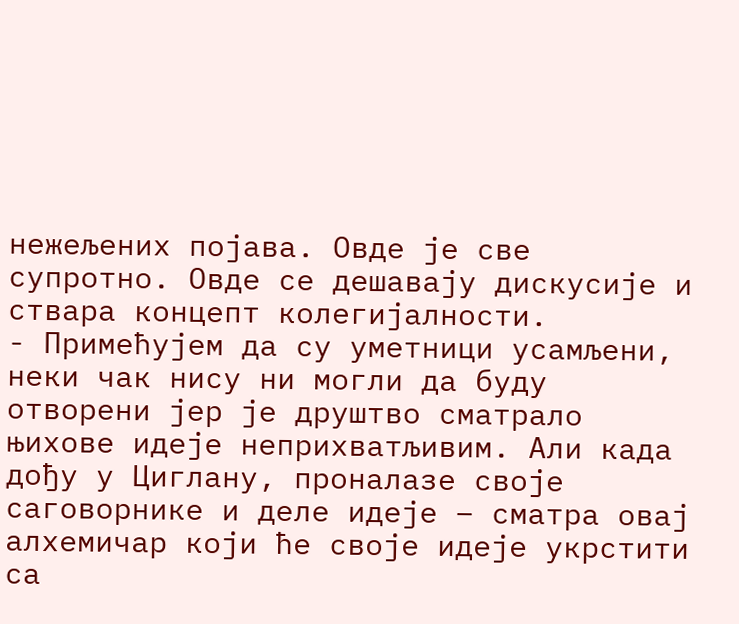нежељених појава. Овде је све супротно. Овде се дешавају дискусије и ствара концепт колегијалности.
- Примећујем да су уметници усамљени, неки чак нису ни могли да буду отворени јер је друштво сматрало њихове идеје неприхватљивим. Али када дођу у Циглану, проналазе своје саговорнике и деле идеје – сматра овај алхемичар који ће своје идеје укрстити са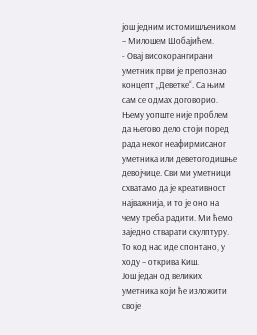још једним истомишљеником – Милошем Шобајићем.
- Овај високорангирани уметник први је препознао концепт „Деветке“. Са њим сам се одмах договорио. Њему уопште није проблем да његово дело стоји поред рада неког неафирмисаног уметника или деветогодишње девојчице. Сви ми уметници схватамо да је креативност најважнија, и то је оно на чему треба радити. Ми ћемо заједно стварати скулптуру. То код нас иде спонтано, у ходу – открива Киш.
Још један од великих уметника који ће изложити своје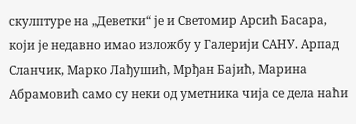скулптуре на „Деветки“ је и Светомир Арсић Басара, који је недавно имао изложбу у Галерији САНУ. Арпад Сланчик, Марко Лађушић, Мрђан Бајић, Марина Абрамовић само су неки од уметника чија се дела наћи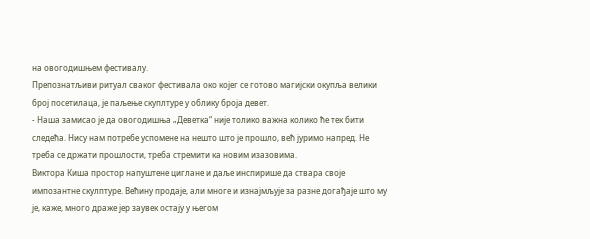на овогодишњем фестивалу.
Препознатљиви ритуал сваког фестивала око којег се готово магијски окупља велики број посетилаца, је паљење скуплтуре у облику броја девет.
- Наша замисао је да овогодишња „Деветка“ није толико важна колико ће тек бити следећа. Нису нам потребе успомене на нешто што је прошло, већ јуримо напред. Не треба се држати прошлости, треба стремити ка новим изазовима.
Виктора Киша простор напуштене циглане и даље инспирише да ствара своје импозантне скулптуре. Већину продаје, али многе и изнајмљује за разне догађаје што му је, каже, много драже јер заувек остају у његом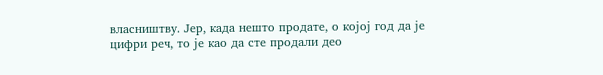власништву. Јер, када нешто продате, о којој год да је цифри реч, то је као да сте продали део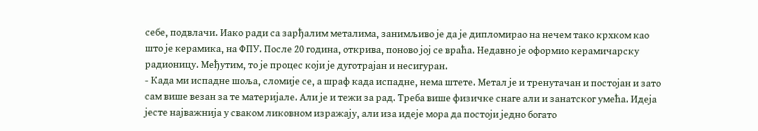себе, подвлачи. Иако ради са зарђалим металима, занимљиво је да је дипломирао на нечем тако крхком као што је керамика, на ФПУ. После 20 година, открива, поново јoј се враћа. Недавно је оформио керамичарску радионицу. Међутим, то је процес који је дуготрајан и несигуран.
- Када ми испадне шоља, сломије се, а шраф када испадне, нема штете. Метал је и тренутачан и постојан и зато сам више везан за те материјале. Али је и тежи за рад. Треба више физичке снаге али и занатског умећа. Идеја јесте најважнија у сваком ликовном изражају, али иза идеје мора да постоји једно богато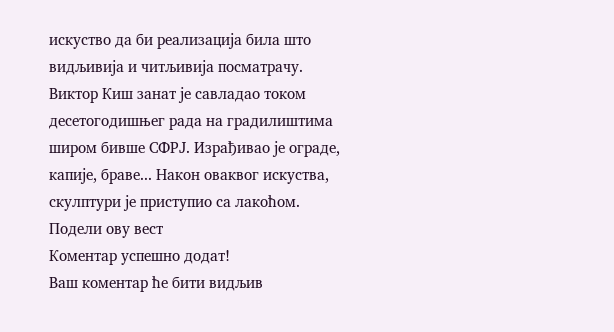искуство да би реализација била што видљивија и читљивија посматрачу.
Виктор Киш занат је савладао током десетогодишњег рада на градилиштима широм бивше СФРЈ. Израђивао је ограде, капије, браве... Након оваквог искуства, скулптури је приступио са лакоћом.
Подели ову вест
Комeнтар успeшно додат!
Ваш комeнтар ћe бити видљив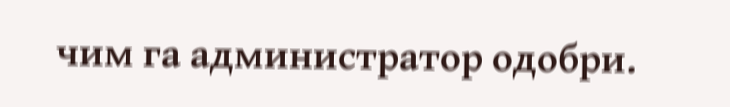чим га администратор одобри.